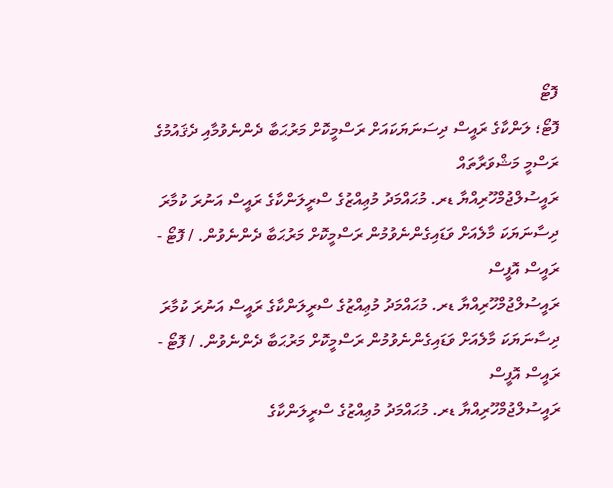ފޮޓޯ
ފޮޓޯ؛ ލަންކާގެ ރައީސް ދިސަނަޔަކައަށް ރަސްމީކޮށް މަރުޙަބާ ދެންނެވުމާއި ދެޤައުމުގެ ރަސްމީ މަޝްވަރާތައް
ރައީސުލްޖުމްހޫރިއްޔާ ޑރ. މުޙައްމަދު މުޢިއްޒުގެ ސްރީލަންކާގެ ރައީސް އަނުރަ ކުމާރަ ދިސާނަޔަކަ މާލެއަށް ވަޑައިގެންނެވުމުން ރަސްމީކޮށް މަރުޙަބާ ދެންނެވުން. / ފޮޓޯ - ރައީސް އޮފީސް
ރައީސުލްޖުމްހޫރިއްޔާ ޑރ. މުޙައްމަދު މުޢިއްޒުގެ ސްރީލަންކާގެ ރައީސް އަނުރަ ކުމާރަ ދިސާނަޔަކަ މާލެއަށް ވަޑައިގެންނެވުމުން ރަސްމީކޮށް މަރުޙަބާ ދެންނެވުން. / ފޮޓޯ - ރައީސް އޮފީސް
ރައީސުލްޖުމްހޫރިއްޔާ ޑރ. މުޙައްމަދު މުޢިއްޒުގެ ސްރީލަންކާގެ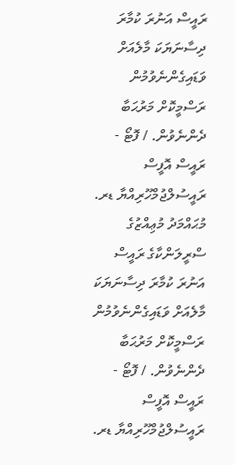ރައީސް އަނުރަ ކުމާރަ ދިސާނަޔަކަ މާލެއަށް ވަޑައިގެންނެވުމުން ރަސްމީކޮށް މަރުޙަބާ ދެންނެވުން. / ފޮޓޯ - ރައީސް އޮފީސް
ރައީސުލްޖުމްހޫރިއްޔާ ޑރ. މުޙައްމަދު މުޢިއްޒުގެ ސްރީލަންކާގެ ރައީސް އަނުރަ ކުމާރަ ދިސާނަޔަކަ މާލެއަށް ވަޑައިގެންނެވުމުން ރަސްމީކޮށް މަރުޙަބާ ދެންނެވުން. / ފޮޓޯ - ރައީސް އޮފީސް
ރައީސުލްޖުމްހޫރިއްޔާ ޑރ.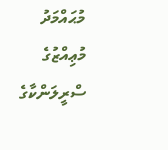މުޙައްމަދު މުޢިއްޒުގެ ސްރީލަންކާގެ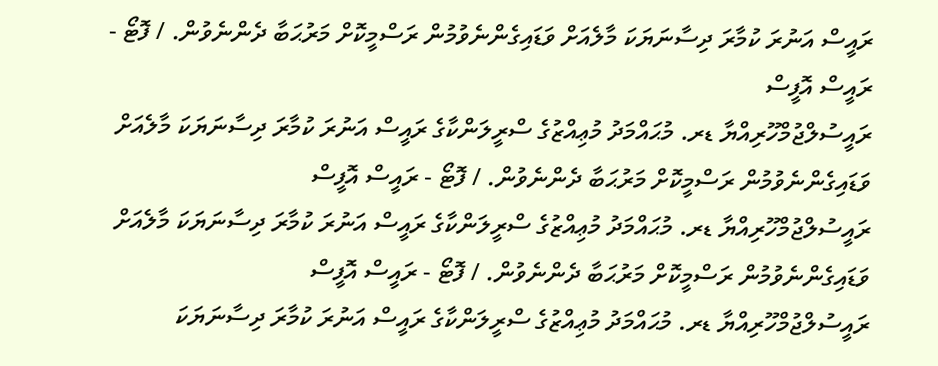ރައީސް އަނުރަ ކުމާރަ ދިސާނަޔަކަ މާލެއަށް ވަޑައިގެންނެވުމުން ރަސްމީކޮށް މަރުޙަބާ ދެންނެވުން. / ފޮޓޯ - ރައީސް އޮފީސް
ރައީސުލްޖުމްހޫރިއްޔާ ޑރ. މުޙައްމަދު މުޢިއްޒުގެ ސްރީލަންކާގެ ރައީސް އަނުރަ ކުމާރަ ދިސާނަޔަކަ މާލެއަށް ވަޑައިގެންނެވުމުން ރަސްމީކޮށް މަރުޙަބާ ދެންނެވުން. / ފޮޓޯ - ރައީސް އޮފީސް
ރައީސުލްޖުމްހޫރިއްޔާ ޑރ. މުޙައްމަދު މުޢިއްޒުގެ ސްރީލަންކާގެ ރައީސް އަނުރަ ކުމާރަ ދިސާނަޔަކަ މާލެއަށް ވަޑައިގެންނެވުމުން ރަސްމީކޮށް މަރުޙަބާ ދެންނެވުން. / ފޮޓޯ - ރައީސް އޮފީސް
ރައީސުލްޖުމްހޫރިއްޔާ ޑރ. މުޙައްމަދު މުޢިއްޒުގެ ސްރީލަންކާގެ ރައީސް އަނުރަ ކުމާރަ ދިސާނަޔަކަ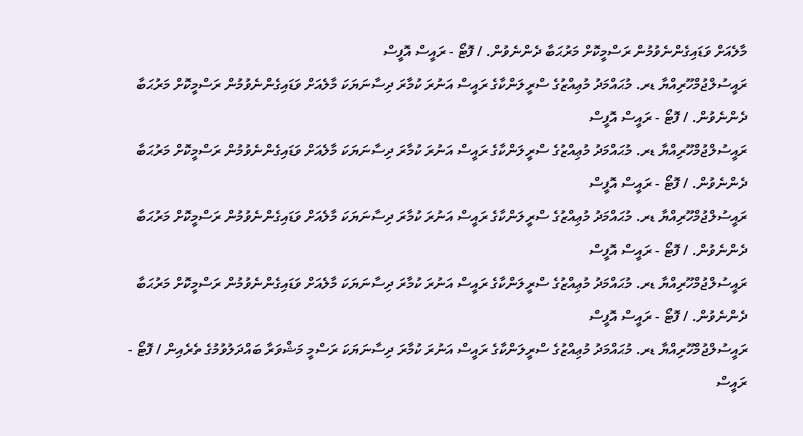މާލެއަށް ވަޑައިގެންނެވުމުން ރަސްމީކޮށް މަރުޙަބާ ދެންނެވުން. / ފޮޓޯ - ރައީސް އޮފީސް
ރައީސުލްޖުމްހޫރިއްޔާ ޑރ. މުޙައްމަދު މުޢިއްޒުގެ ސްރީލަންކާގެ ރައީސް އަނުރަ ކުމާރަ ދިސާނަޔަކަ މާލެއަށް ވަޑައިގެންނެވުމުން ރަސްމީކޮށް މަރުޙަބާ ދެންނެވުން. / ފޮޓޯ - ރައީސް އޮފީސް
ރައީސުލްޖުމްހޫރިއްޔާ ޑރ. މުޙައްމަދު މުޢިއްޒުގެ ސްރީލަންކާގެ ރައީސް އަނުރަ ކުމާރަ ދިސާނަޔަކަ މާލެއަށް ވަޑައިގެންނެވުމުން ރަސްމީކޮށް މަރުޙަބާ ދެންނެވުން. / ފޮޓޯ - ރައީސް އޮފީސް
ރައީސުލްޖުމްހޫރިއްޔާ ޑރ. މުޙައްމަދު މުޢިއްޒުގެ ސްރީލަންކާގެ ރައީސް އަނުރަ ކުމާރަ ދިސާނަޔަކަ މާލެއަށް ވަޑައިގެންނެވުމުން ރަސްމީކޮށް މަރުޙަބާ ދެންނެވުން. / ފޮޓޯ - ރައީސް އޮފީސް
ރައީސުލްޖުމްހޫރިއްޔާ ޑރ. މުޙައްމަދު މުޢިއްޒުގެ ސްރީލަންކާގެ ރައީސް އަނުރަ ކުމާރަ ދިސާނަޔަކަ މާލެއަށް ވަޑައިގެންނެވުމުން ރަސްމީކޮށް މަރުޙަބާ ދެންނެވުން. / ފޮޓޯ - ރައީސް އޮފީސް
ރައީސުލްޖުމްހޫރިއްޔާ ޑރ. މުޙައްމަދު މުޢިއްޒުގެ ސްރީލަންކާގެ ރައީސް އަނުރަ ކުމާރަ ދިސާނަޔަކަ ރަސްމީ މަޝްވަރާ ބައްދަލުވުމުގެ ތެރެއިން / ފޮޓޯ - ރައީސް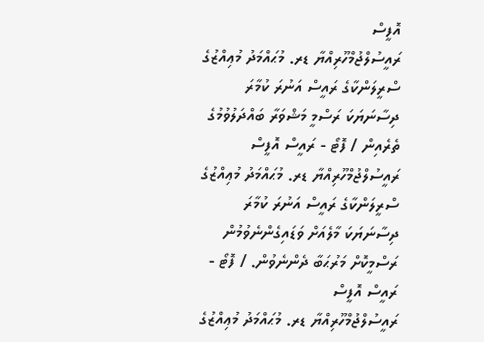އޮފީސް
ރައީސުލްޖުމްހޫރިއްޔާ ޑރ. މުޙައްމަދު މުޢިއްޒުގެ ސްރީލަންކާގެ ރައީސް އަނުރަ ކުމާރަ ދިސާނަޔަކަ ރަސްމީ މަޝްވަރާ ބައްދަލުވުމުގެ ތެރެއިން / ފޮޓޯ - ރައީސް އޮފީސް
ރައީސުލްޖުމްހޫރިއްޔާ ޑރ. މުޙައްމަދު މުޢިއްޒުގެ ސްރީލަންކާގެ ރައީސް އަނުރަ ކުމާރަ ދިސާނަޔަކަ މާލެއަށް ވަޑައިގެންނެވުމުން ރަސްމީކޮށް މަރުޙަބާ ދެންނެވުން. / ފޮޓޯ - ރައީސް އޮފީސް
ރައީސުލްޖުމްހޫރިއްޔާ ޑރ. މުޙައްމަދު މުޢިއްޒުގެ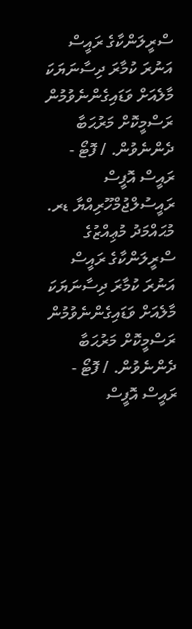ސްރީލަންކާގެ ރައީސް އަނުރަ ކުމާރަ ދިސާނަޔަކަ މާލެއަށް ވަޑައިގެންނެވުމުން ރަސްމީކޮށް މަރުޙަބާ ދެންނެވުން. / ފޮޓޯ - ރައީސް އޮފީސް
ރައީސުލްޖުމްހޫރިއްޔާ ޑރ. މުޙައްމަދު މުޢިއްޒުގެ ސްރީލަންކާގެ ރައީސް އަނުރަ ކުމާރަ ދިސާނަޔަކަ މާލެއަށް ވަޑައިގެންނެވުމުން ރަސްމީކޮށް މަރުޙަބާ ދެންނެވުން. / ފޮޓޯ - ރައީސް އޮފީސް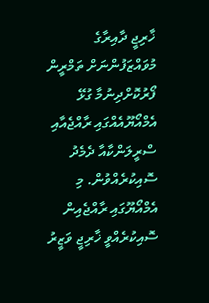ޚާރިޖީ ދާއިރާގެ މުވައްޒަފުންނަށް ތަމްރީން ފޯރުކޮށްދިނުމާ ގުޅޭ އެމްއޯޔޫއެއްގައި ރާއްޖެއާއި ސްރީލަންކާއާ ދެމެދު ސޮއިކުރެއްވުން. މި އެމްއޯޔޫގައި ރާއްޖެއިން ސޮއިކުރެއްވީ ޚާރިޖީ ވަޒީރު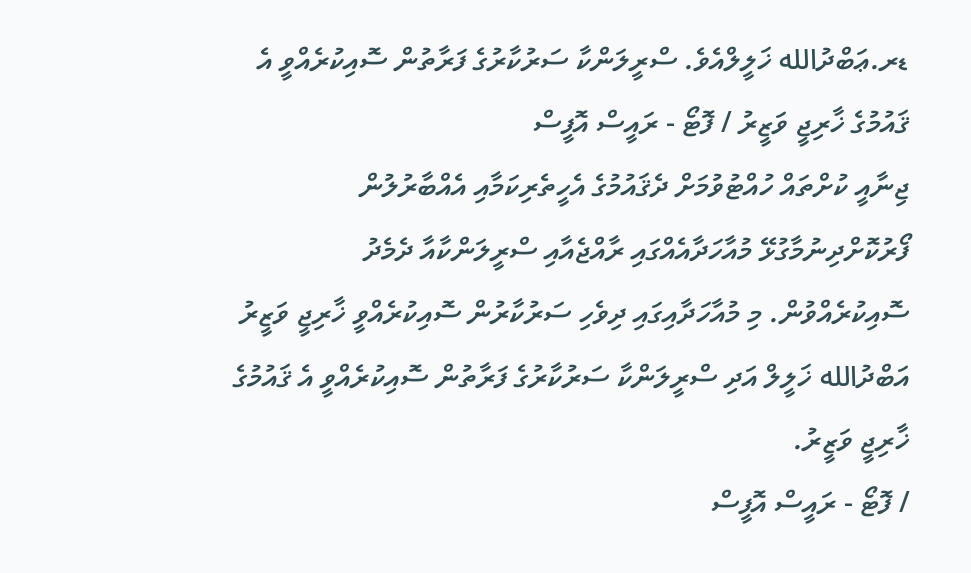ޑރ.ޢަބްދުالله ޚަލީލްއެވެ. ސްރީލަންކާ ސަރުކާރުގެ ފަރާތުން ސޮއިކުރެއްވީ އެ ޤައުމުގެ ޚާރިޖީ ވަޒީރު / ފޮޓޯ - ރައީސް އޮފީސް
ޖިނާއީ ކުށްތައް ހުއްޓުވުމަށް ދެޤައުމުގެ އެހީތެރިކަމާއި އެއްބާރުލުން ފޯރުކޮށްދިނުމާގުޅޭ މުއާހަދާއެއްގައި ރާއްޖެއާއި ސްރީލަންކާއާ ދެމެދު ސޮއިކުރެއްވުން. މި މުއާހަދާއިގައި ދިވެހި ސަރުކާރުން ސޮއިކުރެއްވީ ޚާރިޖީ ވަޒީރު އަބްދުالله ޚަލީލް އަދި ސްރީލަންކާ ސަރުކާރުގެ ފަރާތުން ސޮއިކުރެއްވީ އެ ޤައުމުގެ ޚާރިޖީ ވަޒީރު.
/ ފޮޓޯ - ރައީސް އޮފީސް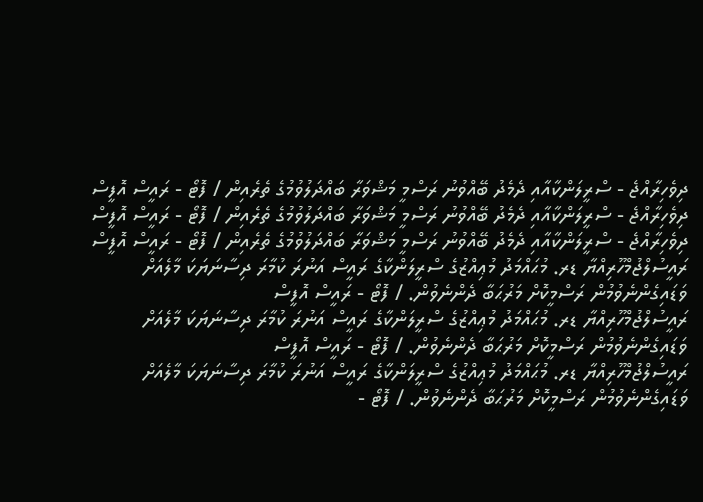ދިވެހިރާއްޖެ - ސްރީލަންކާއާއި ދެމެދު ބޭއްވުނު ރަސްމީ މަޝްވަރާ ބައްދަލުވުމުގެ ތެރެއިން / ފޮޓޯ - ރައީސް އޮފީސް
ދިވެހިރާއްޖެ - ސްރީލަންކާއާއި ދެމެދު ބޭއްވުނު ރަސްމީ މަޝްވަރާ ބައްދަލުވުމުގެ ތެރެއިން / ފޮޓޯ - ރައީސް އޮފީސް
ދިވެހިރާއްޖެ - ސްރީލަންކާއާއި ދެމެދު ބޭއްވުނު ރަސްމީ މަޝްވަރާ ބައްދަލުވުމުގެ ތެރެއިން / ފޮޓޯ - ރައީސް އޮފީސް
ރައީސުލްޖުމްހޫރިއްޔާ ޑރ. މުޙައްމަދު މުޢިއްޒުގެ ސްރީލަންކާގެ ރައީސް އަނުރަ ކުމާރަ ދިސާނަޔަކަ މާލެއަށް ވަޑައިގެންނެވުމުން ރަސްމީކޮށް މަރުޙަބާ ދެންނެވުން. / ފޮޓޯ - ރައީސް އޮފީސް
ރައީސުލްޖުމްހޫރިއްޔާ ޑރ. މުޙައްމަދު މުޢިއްޒުގެ ސްރީލަންކާގެ ރައީސް އަނުރަ ކުމާރަ ދިސާނަޔަކަ މާލެއަށް ވަޑައިގެންނެވުމުން ރަސްމީކޮށް މަރުޙަބާ ދެންނެވުން. / ފޮޓޯ - ރައީސް އޮފީސް
ރައީސުލްޖުމްހޫރިއްޔާ ޑރ. މުޙައްމަދު މުޢިއްޒުގެ ސްރީލަންކާގެ ރައީސް އަނުރަ ކުމާރަ ދިސާނަޔަކަ މާލެއަށް ވަޑައިގެންނެވުމުން ރަސްމީކޮށް މަރުޙަބާ ދެންނެވުން. / ފޮޓޯ -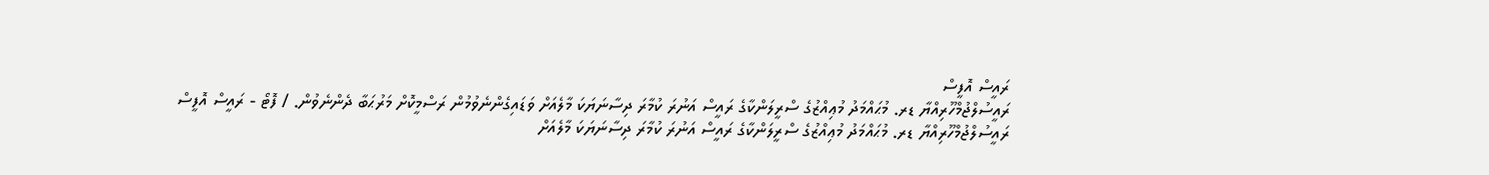ރައީސް އޮފީސް
ރައީސުލްޖުމްހޫރިއްޔާ ޑރ. މުޙައްމަދު މުޢިއްޒުގެ ސްރީލަންކާގެ ރައީސް އަނުރަ ކުމާރަ ދިސާނަޔަކަ މާލެއަށް ވަޑައިގެންނެވުމުން ރަސްމީކޮށް މަރުޙަބާ ދެންނެވުން. / ފޮޓޯ - ރައީސް އޮފީސް
ރައީސުލްޖުމްހޫރިއްޔާ ޑރ. މުޙައްމަދު މުޢިއްޒުގެ ސްރީލަންކާގެ ރައީސް އަނުރަ ކުމާރަ ދިސާނަޔަކަ މާލެއަށް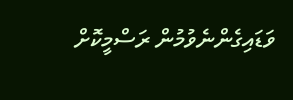ވަޑައިގެންނެވުމުން ރަސްމީކޮށް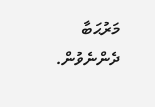މަރުޙަބާ ދެންނެވުން.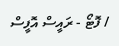/ ފޮޓޯ - ރައީސް އޮފީސް